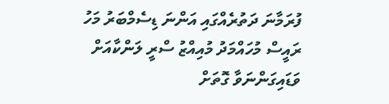ފުރަމާނަ ދަތުރެއްގައި އަންނަ ޑިސެމްބަރު މަހު ރައީސް މުހައްމަދު މުއިއްޒު ސްރީ ލަންކާއަށް ވަޑައިގަންނަވާ ގޮތަށް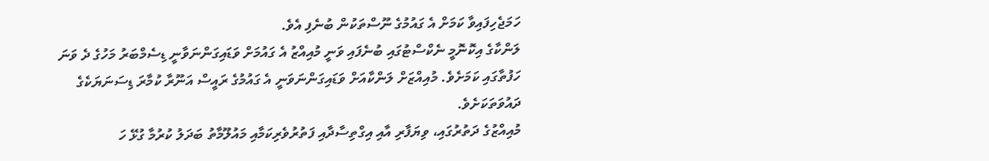ހަމަޖެހިފައިވާ ކަމަށް އެ ގައުމުގެ ނޫސްތަކުން ބުނެފި އެވެ.
ލަންކާގެ އިކޮނޮމީ ނެކްސްޓުގައި ބުނެފައި ވަނީ މުއިއްޒު އެ ގައުމަށް ވަޑައިގަންނަވާނީ ޑިސެމްބަރު މަހުގެ ދެ ވަނަ ހަފުތާގައި ކަމަށެވެ. މުއިއްޒަށް ލަންކާއަށް ވަޑައިގަންނަވަނީ އެ ގައުމުގެ ރައީސް އަނޫރާ ކުމާރަ ޑިސަނަޔަކެގެ ދައުވަތަކަށެވެ.
މުއިއްޒުގެ ދަތުރުގައި، ވިޔަފާރި އާއި އިގްތިސާދާއި ފަތުރުވެރިކަމާއި މައުލޫމާތު ބަދަލު ކުރުމާ ގުޅޭ ހަ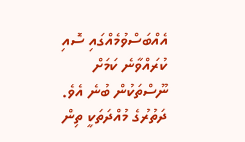އެއްބަސްވުމެއްގައި ސޮއި ކުރައްވާނެ ކަމަށް ނޫސްތަކުން ބުނެ އެވެ. ދަތުރުގެ މުއްދަތަކީ ތިން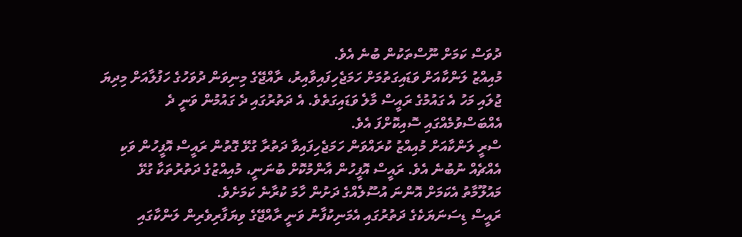ދުވަސް ކަމަށް ނޫސްތަކުން ބުނެ އެވެ.
މުއިއްޒު ލަންކާއަށް ވަޑައިގަތުމަށް ހަމަޖެހިފައިވާއިރު، ރާއްޖޭގެ މިނިވަން ދުވަހުގެ ހަފުލާއަށް މިދިޔަ ޖުލައި މަހު އެ ގައުމުގެ ރައީސް މާލެ ވަޑައިގަތެވެ. އެ ދަތުރުގައި ދެ ގައުމުން ވަނީ ދެ އެއްބަސްވުމެއްގައި ސޮއިކޮށްފަ އެވެ.
ސްރީ ލަންކާއަށް މުއިއްޒު ކުރައްވަން ހަމަޖެހިފައިވާ ދަތުރާ ގުޅޭ ގޮތުން ރައީސް އޮފީހުން ވަކި އެއްޗެއް ނުބުނެ އެވެ. ރައީސް އޮފީހުން އާންމުކޮށް ބުނަނީ، މުއިއްޒުގެ ދަތުރުތަކާ ގުޅޭ މައުލޫމާތު އެކަމަށް އޮންނަ އުސޫލެއްގެ ދަށުން ހާމަ ކުރާނެ ކަމަށެވެ.
ރައީސް ޑިސަނަޔަކެގެ ދަތުރުގައި އެމަނިކުފާނު ވަނީ ރާއްޖޭގެ ވިޔަފާރިވެރިން ލަންކާގައި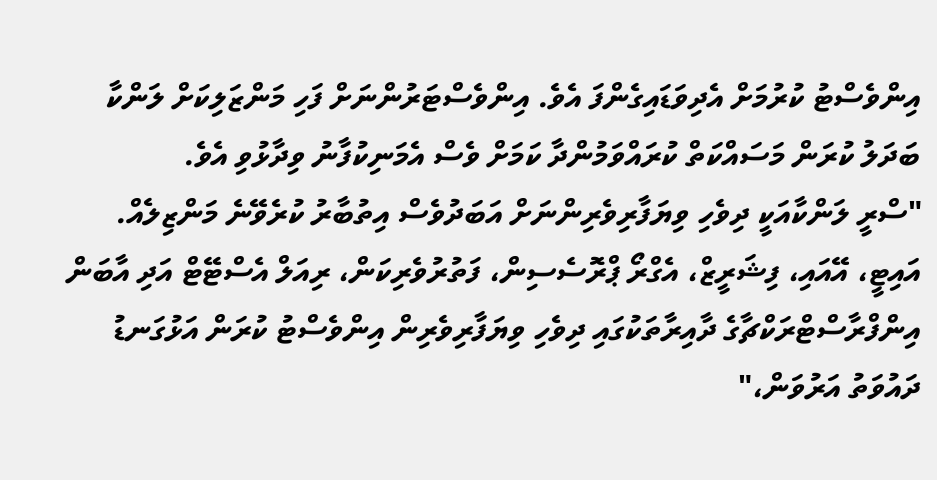އިންވެސްޓު ކުރުމަށް އެދިވަޑައިގެންފަ އެވެ. އިންވެސްޓަރުންނަށް ފަހި މަންޒަލިކަށް ލަންކާ ބަދަލު ކުރަން މަސައްކަތް ކުރައްވަމުންދާ ކަމަށް ވެސް އެމަނިކުފާނު ވިދާޅުވި އެވެ.
"ސްރީ ލަންކާއަކީ ދިވެހި ވިޔަފާރިވެރިންނަށް އަބަދުވެސް އިތުބާރު ކުރެވޭނެ މަންޒިލެއް. އައިޓީ، އޭއައި، ފިޝަރީޒް، އެގްރޯ ޕްރޮސެސިން، ފަތުރުވެރިކަން، ރިއަލް އެސްޓޭޓް އަދި އާބަން އިންފްރާސްޓްރަކްޗާގެ ދާއިރާތަކުގައި ދިވެހި ވިޔަފާރިވެރިން އިންވެސްޓު ކުރަން އަޅުގަނޑު ދައުވަތު އަރުވަން،"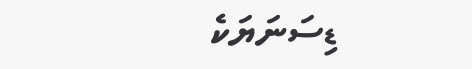ޑިސަނަޔަކެ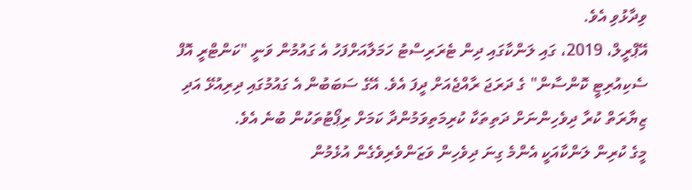ވިދާޅުވި އެވެ.
އޭޕްރީލް، 2019، ގައި ލަންކާގައި ދިން ޓެރަރިސްޓު ހަމަލާއަށްފަހު އެ ގައުމުން ވަނީ "ކަންޓްރީ އޮފް ސެކިއުރިޓީ ކޮންސާން" ގެ ދަރަޖަ ރާއްޖެއަށް ދީފަ އެވެ. އޭގެ ސަބަބުން އެ ގައުމުގައި ދިރިއުޅޭ އަދި ޒިޔާރަތް ކުރާ ދިވެހިންނަށް ދަތިތަކާ ކުރިމަތިވަމުންދާ ކަމަށް ރިޕޯޓުތަކުން ބުނެ އެވެ.
މީގެ ކުރިން ލަންކާއަކީ އެންމެ ގިނަ ދިވެހިން ވަޒަންވެރިވެގެން އުޅެމުން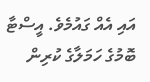އައި އެއް ގައުމެވެ. އީސްޓާ ބޮމުގެ ހަމަލާގެ ކުރިން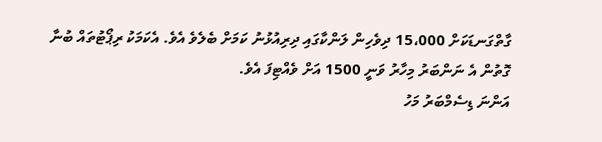ގާތްގަނޑަކަށް 15،000 ދިވެހިން ލަންކާގައި ދިރިއުޅުނު ކަމަށް ބެލެވެ އެވެ. އެކަމަކު ރިޕޯޓުތައް ބުނާ ގޮތުން އެ ނަންބަރު މިހާރު ވަނީ 1500 އަށް ވެއްޓިފަ އެވެ.
އަންނަ ޑިސެމްބަރު މަހު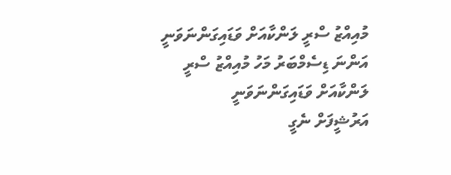މުއިއްޒު ސްރީ ލަންކާއަށް ވަޑައިގަންނަވަނީ އަންނަ ޑިސެމްބަރު މަހު މުއިއްޒު ސްރީ ލަންކާއަށް ވަޑައިގަންނަވަނީ
އަރުޝީފަށް ނެގީ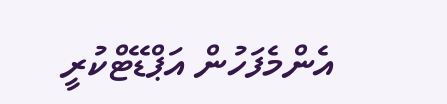އެންމެފަހުން އަޕްޑޭޓްކުރީ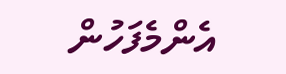އެންމެފަހުން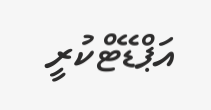އަޕްޑޭޓްކުރީ